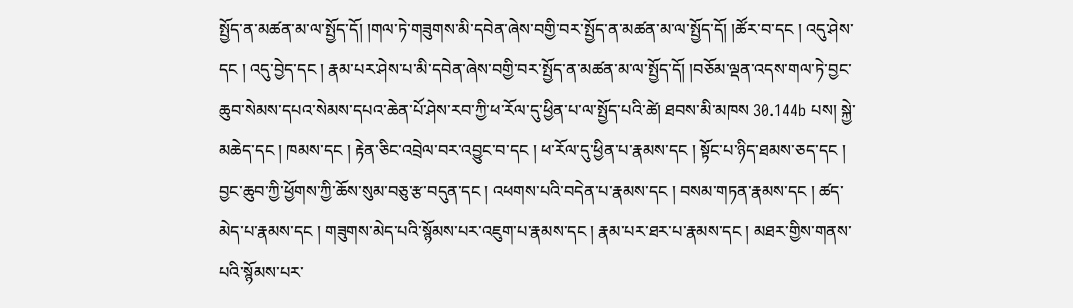སྤྱོད་ན་མཚན་མ་ལ་སྤྱོད་དོ། །གལ་ཏེ་གཟུགས་མི་དབེན་ཞེས་བགྱི་བར་སྤྱོད་ན་མཚན་མ་ལ་སྤྱོད་དོ། །ཚོར་བ་དང ། འདུ་ཤེས་དང ། འདུ་བྱེད་དང ། རྣམ་པར་ཤེས་པ་མི་དབེན་ཞེས་བགྱི་བར་སྤྱོད་ན་མཚན་མ་ལ་སྤྱོད་དོ། །བཅོམ་ལྡན་འདས་གལ་ཏེ་བྱང་ཆུབ་སེམས་དཔའ་སེམས་དཔའ་ཆེན་པོ་ཤེས་རབ་ཀྱི་ཕ་རོལ་དུ་ཕྱིན་པ་ལ་སྤྱོད་པའི་ཚེ། ཐབས་མི་མཁས 30.144b པས། སྐྱེ་མཆེད་དང ། ཁམས་དང ། རྟེན་ཅིང་འབྲེལ་བར་འབྱུང་བ་དང ། ཕ་རོལ་དུ་ཕྱིན་པ་རྣམས་དང ། སྟོང་པ་ཉིད་ཐམས་ཅད་དང ། བྱང་ཆུབ་ཀྱི་ཕྱོགས་ཀྱི་ཆོས་སུམ་བཅུ་རྩ་བདུན་དང ། འཕགས་པའི་བདེན་པ་རྣམས་དང ། བསམ་གཏན་རྣམས་དང ། ཚད་མེད་པ་རྣམས་དང ། གཟུགས་མེད་པའི་སྙོམས་པར་འཇུག་པ་རྣམས་དང ། རྣམ་པར་ཐར་པ་རྣམས་དང ། མཐར་གྱིས་གནས་པའི་སྙོམས་པར་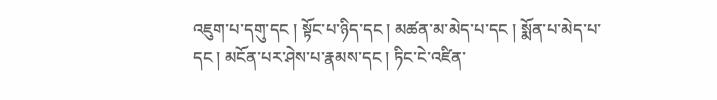འཇུག་པ་དགུ་དང ། སྟོང་པ་ཉིད་དང ། མཚན་མ་མེད་པ་དང ། སྨོན་པ་མེད་པ་དང ། མངོན་པར་ཤེས་པ་རྣམས་དང ། ཏིང་ངེ་འཛིན་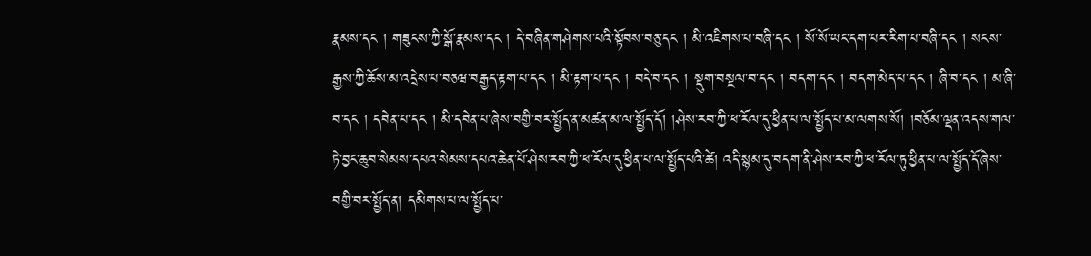རྣམས་དང ། གཟུངས་ཀྱི་སྒོ་རྣམས་དང ། དེ་བཞིན་གཤེགས་པའི་སྟོབས་བཅུ་དང ། མི་འཇིགས་པ་བཞི་དང ། སོ་སོ་ཡང་དག་པར་རིག་པ་བཞི་དང ། སངས་རྒྱས་ཀྱི་ཆོས་མ་འདྲེས་པ་བཅཝ་བརྒྱད་རྟག་པ་དང ། མི་རྟག་པ་དང ། བདེ་བ་དང ། སྡུག་བསྔལ་བ་དང ། བདག་དང ། བདག་མེད་པ་དང ། ཞི་བ་དང ། མ་ཞི་བ་དང ། དབེན་པ་དང ། མི་དབེན་པ་ཞེས་བགྱི་བར་སྤྱོད་ན་མཚན་མ་ལ་སྤྱོད་དོ། །ཤེས་རབ་ཀྱི་ཕ་རོལ་དུ་ཕྱིན་པ་ལ་སྤྱོད་པ་མ་ལགས་སོ། །བཅོམ་ལྡན་འདས་གལ་ཏེ་བྱང་ཆུབ་སེམས་དཔའ་སེམས་དཔའ་ཆེན་པོ་ཤེས་རབ་ཀྱི་ཕ་རོལ་དུ་ཕྱིན་པ་ལ་སྤྱོད་པའི་ཚེ། འདི་སྙམ་དུ་བདག་ནི་ཤེས་རབ་ཀྱི་ཕ་རོལ་ཏུ་ཕྱིན་པ་ལ་སྤྱོད་དོ་ཞེས་བགྱི་བར་སྤྱོད་ན། དམིགས་པ་ལ་སྤྱོད་པ་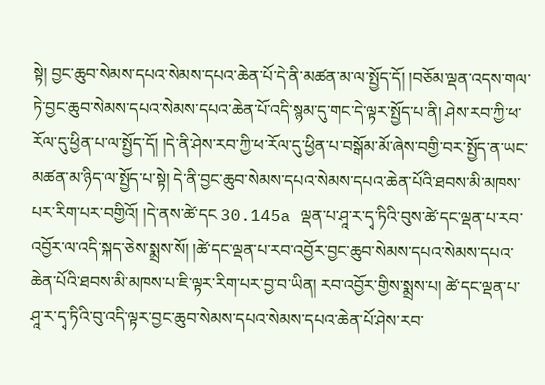སྟེ། བྱང་ཆུབ་སེམས་དཔའ་སེམས་དཔའ་ཆེན་པོ་དེ་ནི་མཚན་མ་ལ་སྤྱོད་དོ། །བཅོམ་ལྡན་འདས་གལ་ཏེ་བྱང་ཆུབ་སེམས་དཔའ་སེམས་དཔའ་ཆེན་པོ་འདི་སྙམ་དུ་གང་དེ་ལྟར་སྤྱོད་པ་ནི། ཤེས་རབ་ཀྱི་ཕ་རོལ་དུ་ཕྱིན་པ་ལ་སྤྱོད་དོ། །དེ་ནི་ཤེས་རབ་ཀྱི་ཕ་རོལ་དུ་ཕྱིན་པ་བསྒོམ་མོ་ཞེས་བགྱི་བར་སྤྱོད་ན་ཡང་མཚན་མ་ཉིད་ལ་སྤྱོད་པ་སྟེ། དེ་ནི་བྱང་ཆུབ་སེམས་དཔའ་སེམས་དཔའ་ཆེན་པོའི་ཐབས་མི་མཁས་པར་རིག་པར་བགྱིའོ། །དེ་ནས་ཚེ་དང 30.145a ལྡན་པ་ཤཱ་ར་དྭ་ཏིའི་བུས་ཚེ་དང་ལྡན་པ་རབ་འབྱོར་ལ་འདི་སྐད་ཅེས་སྨྲས་སོ། །ཚེ་དང་ལྡན་པ་རབ་འབྱོར་བྱང་ཆུབ་སེམས་དཔའ་སེམས་དཔའ་ཆེན་པོའི་ཐབས་མི་མཁས་པ་ཇི་ལྟར་རིག་པར་བྱ་བ་ཡིན། རབ་འབྱོར་གྱིས་སྨྲས་པ། ཚེ་དང་ལྡན་པ་ཤཱ་ར་དྭ་ཏིའི་བུ་འདི་ལྟར་བྱང་ཆུབ་སེམས་དཔའ་སེམས་དཔའ་ཆེན་པོ་ཤེས་རབ་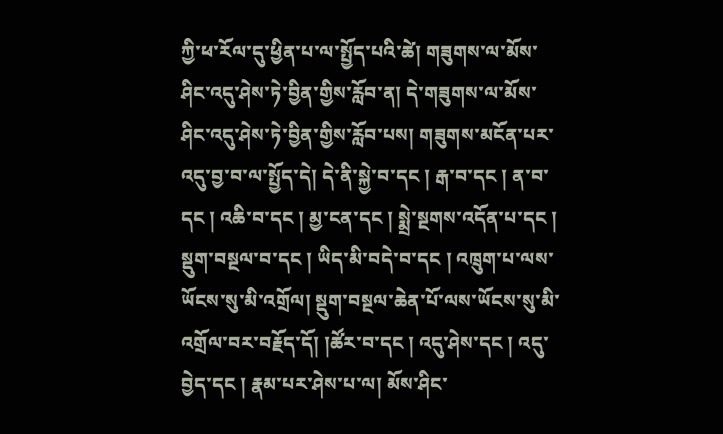ཀྱི་ཕ་རོལ་དུ་ཕྱིན་པ་ལ་སྤྱོད་པའི་ཚེ། གཟུགས་ལ་མོས་ཤིང་འདུ་ཤེས་ཏེ་བྱིན་གྱིས་རློབ་ན། དེ་གཟུགས་ལ་མོས་ཤིང་འདུ་ཤེས་ཏེ་བྱིན་གྱིས་རློབ་པས། གཟུགས་མངོན་པར་འདུ་བྱ་བ་ལ་སྤྱོད་དེ། དེ་ནི་སྐྱེ་བ་དང ། རྒ་བ་དང ། ན་བ་དང ། འཆི་བ་དང ། མྱ་ངན་དང ། སྨྲེ་སྔགས་འདོན་པ་དང ། སྡུག་བསྔལ་བ་དང ། ཡིད་མི་བདེ་བ་དང ། འཁྲུག་པ་ལས་ཡོངས་སུ་མི་འགྲོལ། སྡུག་བསྔལ་ཆེན་པོ་ལས་ཡོངས་སུ་མི་འགྲོལ་བར་བརྗོད་དོ། །ཚོར་བ་དང ། འདུ་ཤེས་དང ། འདུ་བྱེད་དང ། རྣམ་པར་ཤེས་པ་ལ། མོས་ཤིང་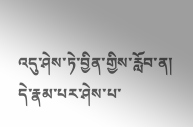འདུ་ཤེས་ཏེ་བྱིན་གྱིས་རློབ་ན། དེ་རྣམ་པར་ཤེས་པ་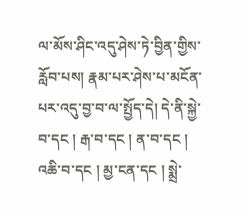ལ་མོས་ཤིང་འདུ་ཤེས་ཏེ་བྱིན་གྱིས་རློབ་པས། རྣམ་པར་ཤེས་པ་མངོན་པར་འདུ་བྱ་བ་ལ་སྤྱོད་དེ། དེ་ནི་སྐྱེ་བ་དང ། རྒ་བ་དང ། ན་བ་དང ། འཆི་བ་དང ། མྱ་ངན་དང ། སྨྲེ་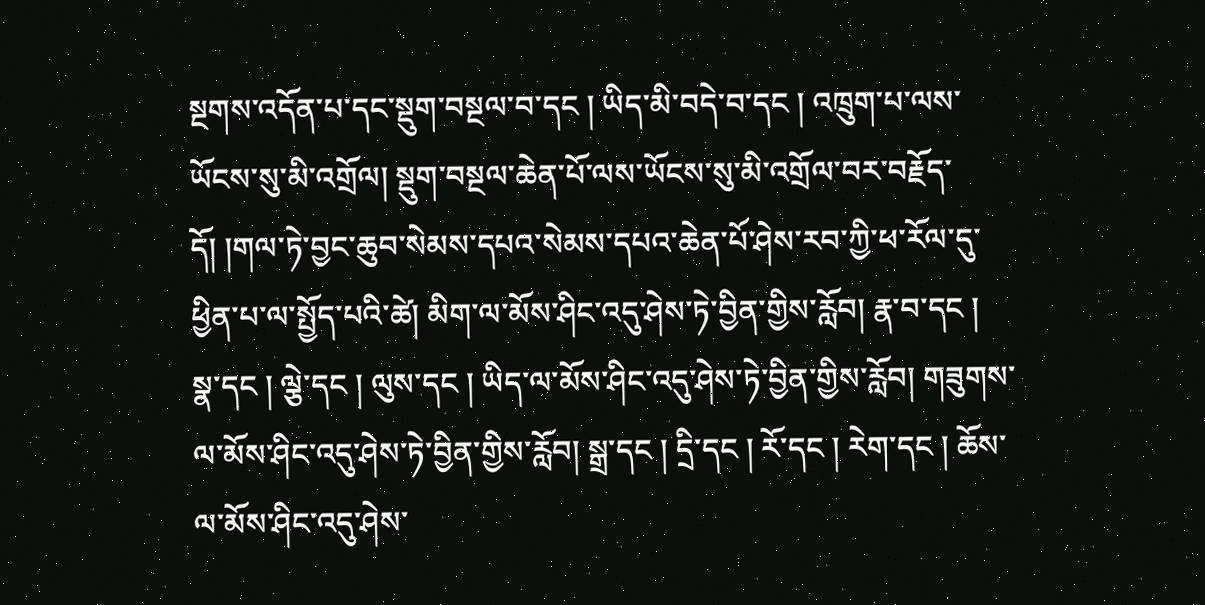སྔགས་འདོན་པ་དང་སྡུག་བསྔལ་བ་དང ། ཡིད་མི་བདེ་བ་དང ། འཁྲུག་པ་ལས་ཡོངས་སུ་མི་འགྲོལ། སྡུག་བསྔལ་ཆེན་པོ་ལས་ཡོངས་སུ་མི་འགྲོལ་བར་བརྗོད་དོ། །གལ་ཏེ་བྱང་ཆུབ་སེམས་དཔའ་སེམས་དཔའ་ཆེན་པོ་ཤེས་རབ་ཀྱི་ཕ་རོལ་དུ་ཕྱིན་པ་ལ་སྤྱོད་པའི་ཚེ། མིག་ལ་མོས་ཤིང་འདུ་ཤེས་ཏེ་བྱིན་གྱིས་རློབ། རྣ་བ་དང ། སྣ་དང ། ལྕེ་དང ། ལུས་དང ། ཡིད་ལ་མོས་ཤིང་འདུ་ཤེས་ཏེ་བྱིན་གྱིས་རློབ། གཟུགས་ལ་མོས་ཤིང་འདུ་ཤེས་ཏེ་བྱིན་གྱིས་རློབ། སྒྲ་དང ། དྲི་དང ། རོ་དང ། རེག་དང ། ཆོས་ལ་མོས་ཤིང་འདུ་ཤེས་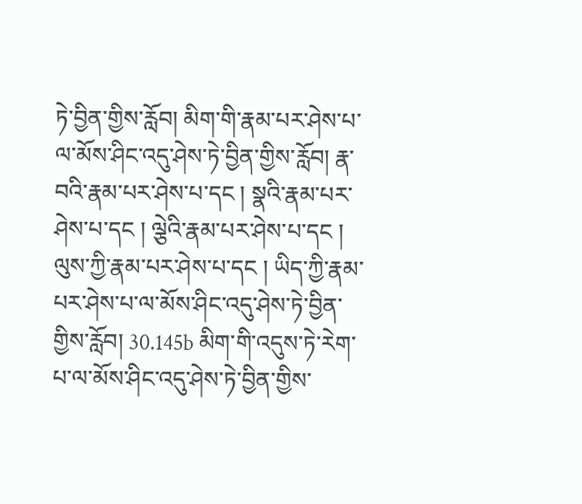ཏེ་བྱིན་གྱིས་རློབ། མིག་གི་རྣམ་པར་ཤེས་པ་ལ་མོས་ཤིང་འདུ་ཤེས་ཏེ་བྱིན་གྱིས་རློབ། རྣ་བའི་རྣམ་པར་ཤེས་པ་དང ། སྣའི་རྣམ་པར་ཤེས་པ་དང ། ལྕེའི་རྣམ་པར་ཤེས་པ་དང ། ལུས་ཀྱི་རྣམ་པར་ཤེས་པ་དང ། ཡིད་ཀྱི་རྣམ་པར་ཤེས་པ་ལ་མོས་ཤིང་འདུ་ཤེས་ཏེ་བྱིན་གྱིས་རློབ། 30.145b མིག་གི་འདུས་ཏེ་རེག་པ་ལ་མོས་ཤིང་འདུ་ཤེས་ཏེ་བྱིན་གྱིས་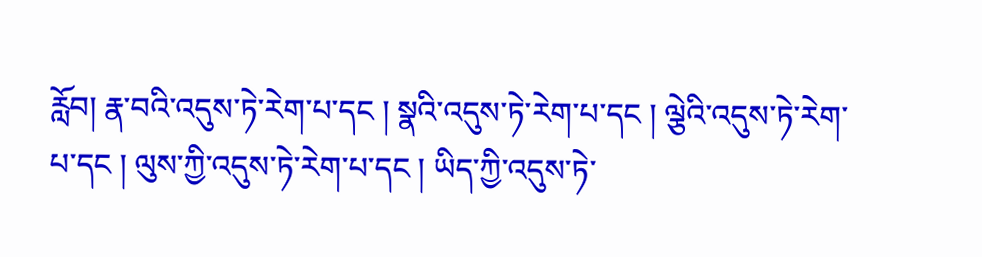རློབ། རྣ་བའི་འདུས་ཏེ་རེག་པ་དང ། སྣའི་འདུས་ཏེ་རེག་པ་དང ། ལྕེའི་འདུས་ཏེ་རེག་པ་དང ། ལུས་ཀྱི་འདུས་ཏེ་རེག་པ་དང ། ཡིད་ཀྱི་འདུས་ཏེ་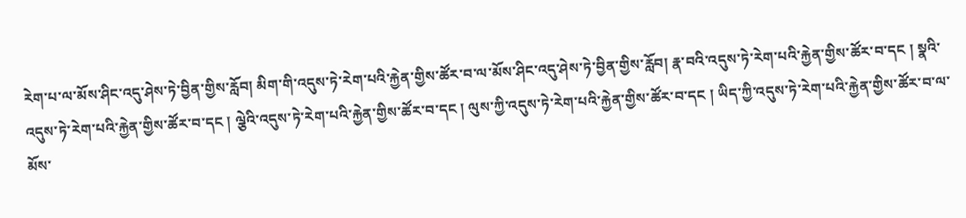རེག་པ་ལ་མོས་ཤིང་འདུ་ཤེས་ཏེ་བྱིན་གྱིས་རློབ། མིག་གི་འདུས་ཏེ་རེག་པའི་རྐྱེན་གྱིས་ཚོར་བ་ལ་མོས་ཤིང་འདུ་ཤེས་ཏེ་བྱིན་གྱིས་རློབ། རྣ་བའི་འདུས་ཏེ་རེག་པའི་རྐྱེན་གྱིས་ཚོར་བ་དང ། སྣའི་འདུས་ཏེ་རེག་པའི་རྐྱེན་གྱིས་ཚོར་བ་དང ། ལྕེའི་འདུས་ཏེ་རེག་པའི་རྐྱེན་གྱིས་ཚོར་བ་དང ། ལུས་ཀྱི་འདུས་ཏེ་རེག་པའི་རྐྱེན་གྱིས་ཚོར་བ་དང ། ཡིད་ཀྱི་འདུས་ཏེ་རེག་པའི་རྐྱེན་གྱིས་ཚོར་བ་ལ་མོས་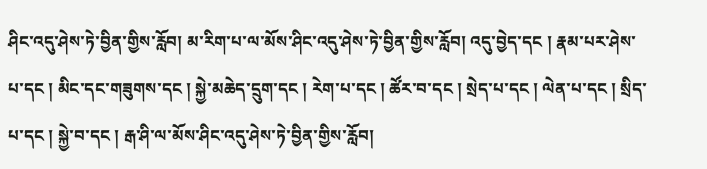ཤིང་འདུ་ཤེས་ཏེ་བྱིན་གྱིས་རློབ། མ་རིག་པ་ལ་མོས་ཤིང་འདུ་ཤེས་ཏེ་བྱིན་གྱིས་རློབ། འདུ་བྱེད་དང ། རྣམ་པར་ཤེས་པ་དང ། མིང་དང་གཟུགས་དང ། སྐྱེ་མཆེད་དྲུག་དང ། རེག་པ་དང ། ཚོར་བ་དང ། སྲེད་པ་དང ། ལེན་པ་དང ། སྲིད་པ་དང ། སྐྱེ་བ་དང ། རྒ་ཤི་ལ་མོས་ཤིང་འདུ་ཤེས་ཏེ་བྱིན་གྱིས་རློབ།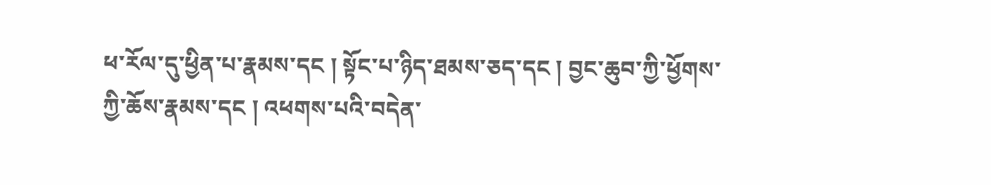ཕ་རོལ་དུ་ཕྱིན་པ་རྣམས་དང ། སྟོང་པ་ཉིད་ཐམས་ཅད་དང ། བྱང་ཆུབ་ཀྱི་ཕྱོགས་ཀྱི་ཆོས་རྣམས་དང ། འཕགས་པའི་བདེན་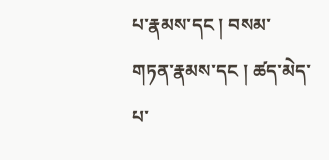པ་རྣམས་དང ། བསམ་གཏན་རྣམས་དང ། ཚད་མེད་པ་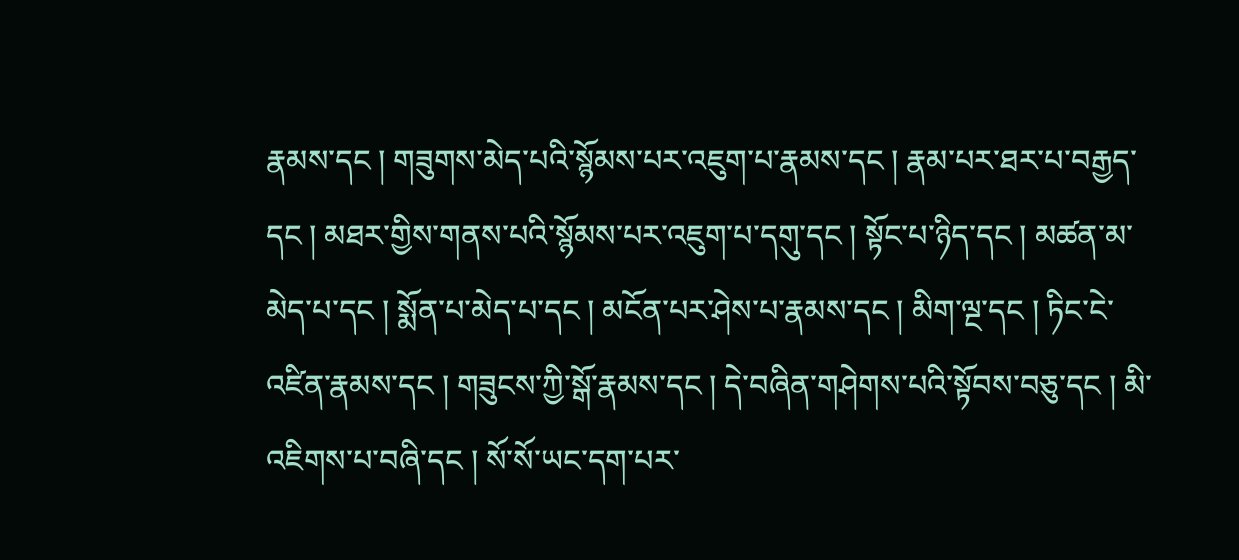རྣམས་དང ། གཟུགས་མེད་པའི་སྙོམས་པར་འཇུག་པ་རྣམས་དང ། རྣམ་པར་ཐར་པ་བརྒྱད་དང ། མཐར་གྱིས་གནས་པའི་སྙོམས་པར་འཇུག་པ་དགུ་དང ། སྟོང་པ་ཉིད་དང ། མཚན་མ་མེད་པ་དང ། སྨོན་པ་མེད་པ་དང ། མངོན་པར་ཤེས་པ་རྣམས་དང ། མིག་ལྔ་དང ། ཏིང་ངེ་འཛིན་རྣམས་དང ། གཟུངས་ཀྱི་སྒོ་རྣམས་དང ། དེ་བཞིན་གཤེགས་པའི་སྟོབས་བཅུ་དང ། མི་འཇིགས་པ་བཞི་དང ། སོ་སོ་ཡང་དག་པར་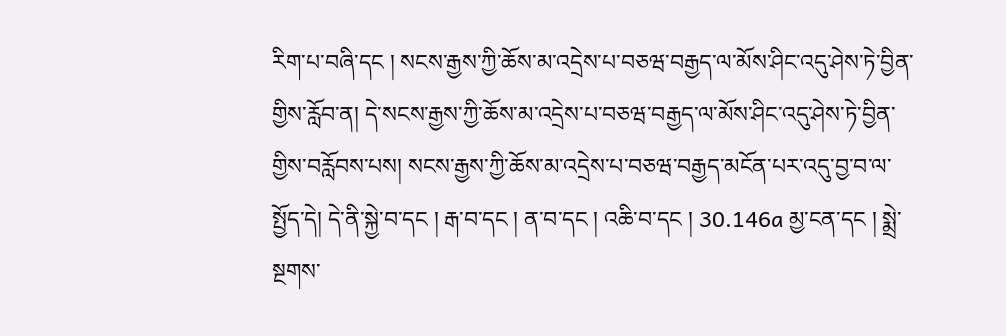རིག་པ་བཞི་དང ། སངས་རྒྱས་ཀྱི་ཆོས་མ་འདྲེས་པ་བཅཝ་བརྒྱད་ལ་མོས་ཤིང་འདུ་ཤེས་ཏེ་བྱིན་གྱིས་རློབ་ན། དེ་སངས་རྒྱས་ཀྱི་ཆོས་མ་འདྲེས་པ་བཅཝ་བརྒྱད་ལ་མོས་ཤིང་འདུ་ཤེས་ཏེ་བྱིན་གྱིས་བརློབས་པས། སངས་རྒྱས་ཀྱི་ཆོས་མ་འདྲེས་པ་བཅཝ་བརྒྱད་མངོན་པར་འདུ་བྱ་བ་ལ་སྤྱོད་དེ། དེ་ནི་སྐྱེ་བ་དང ། རྒ་བ་དང ། ན་བ་དང ། འཆི་བ་དང ། 30.146a མྱ་ངན་དང ། སྨྲེ་སྔགས་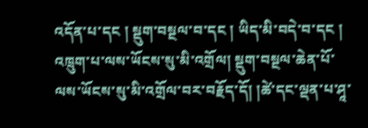འདོན་པ་དང ། སྡུག་བསྔལ་བ་དང ། ཡིད་མི་བདེ་བ་དང ། འཁྲུག་པ་ལས་ཡོངས་སུ་མི་འགྲོལ། སྡུག་བསྔལ་ཆེན་པོ་ལས་ཡོངས་སུ་མི་འགྲོལ་བར་བརྗོད་དོ། །ཚེ་དང་ལྡན་པ་ཤཱ་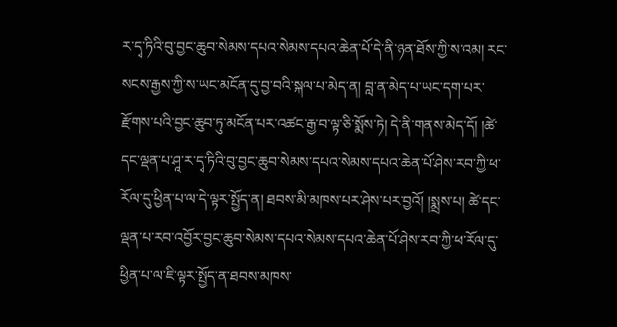ར་དྭ་ཏིའི་བུ་བྱང་ཆུབ་སེམས་དཔའ་སེམས་དཔའ་ཆེན་པོ་དེ་ནི་ཉན་ཐོས་ཀྱི་ས་འམ། རང་སངས་རྒྱས་ཀྱི་ས་ཡང་མངོན་དུ་བྱ་བའི་སྐལ་པ་མེད་ན། བླ་ན་མེད་པ་ཡང་དག་པར་རྫོགས་པའི་བྱང་ཆུབ་ཏུ་མངོན་པར་འཚང་རྒྱ་བ་ལྟ་ཅི་སྨོས་ཏེ། དེ་ནི་གནས་མེད་དོ། །ཚེ་དང་ལྡན་པ་ཤཱ་ར་དྭ་ཏིའི་བུ་བྱང་ཆུབ་སེམས་དཔའ་སེམས་དཔའ་ཆེན་པོ་ཤེས་རབ་ཀྱི་ཕ་རོལ་དུ་ཕྱིན་པ་ལ་དེ་ལྟར་སྤྱོད་ན། ཐབས་མི་མཁས་པར་ཤེས་པར་བྱའོ། །སྨྲས་པ། ཚེ་དང་ལྡན་པ་རབ་འབྱོར་བྱང་ཆུབ་སེམས་དཔའ་སེམས་དཔའ་ཆེན་པོ་ཤེས་རབ་ཀྱི་ཕ་རོལ་དུ་ཕྱིན་པ་ལ་ཇི་ལྟར་སྤྱོད་ན་ཐབས་མཁས་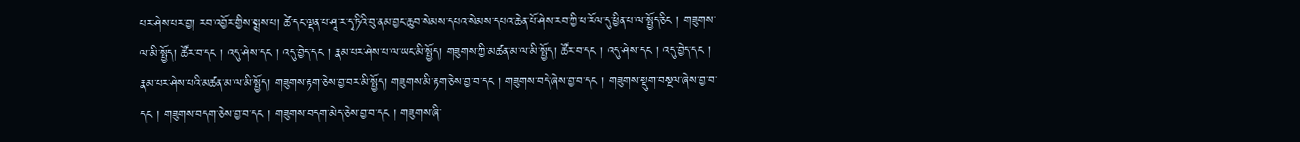པར་ཤེས་པར་བྱ། རབ་འབྱོར་གྱིས་སྨྲས་པ། ཚེ་དང་ལྡན་པ་ཤཱ་ར་དྭ་ཏིའི་བུ་ནམ་བྱང་ཆུབ་སེམས་དཔའ་སེམས་དཔའ་ཆེན་པོ་ཤེས་རབ་ཀྱི་ཕ་རོལ་དུ་ཕྱིན་པ་ལ་སྤྱོད་ཅིང ། གཟུགས་ལ་མི་སྤྱོད། ཚོར་བ་དང ། འདུ་ཤེས་དང ། འདུ་བྱེད་དང ། རྣམ་པར་ཤེས་པ་ལ་ཡང་མི་སྤྱོད། གཟུགས་ཀྱི་མཚན་མ་ལ་མི་སྤྱོད། ཚོར་བ་དང ། འདུ་ཤེས་དང ། འདུ་བྱེད་དང ། རྣམ་པར་ཤེས་པའི་མཚན་མ་ལ་མི་སྤྱོད། གཟུགས་རྟག་ཅེས་བྱ་བར་མི་སྤྱོད། གཟུགས་མི་རྟག་ཅེས་བྱ་བ་དང ། གཟུགས་བདེ་ཞེས་བྱ་བ་དང ། གཟུགས་སྡུག་བསྔལ་ཞེས་བྱ་བ་དང ། གཟུགས་བདག་ཅེས་བྱ་བ་དང ། གཟུགས་བདག་མེད་ཅེས་བྱ་བ་དང ། གཟུགས་ཞི་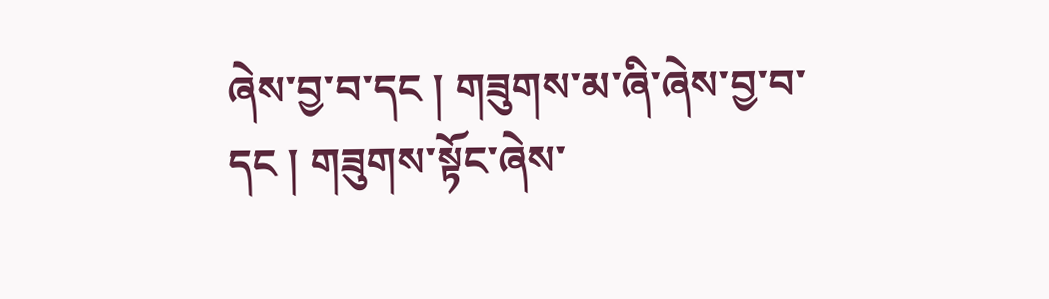ཞེས་བྱ་བ་དང ། གཟུགས་མ་ཞི་ཞེས་བྱ་བ་དང ། གཟུགས་སྟོང་ཞེས་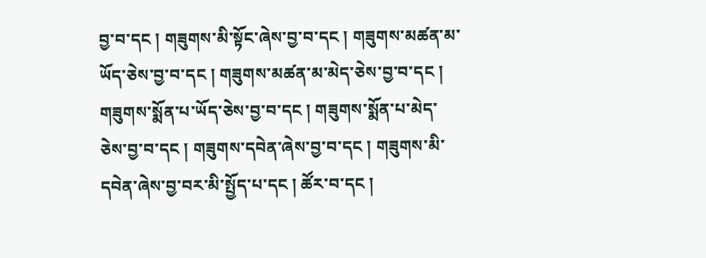བྱ་བ་དང ། གཟུགས་མི་སྟོང་ཞེས་བྱ་བ་དང ། གཟུགས་མཚན་མ་ཡོད་ཅེས་བྱ་བ་དང ། གཟུགས་མཚན་མ་མེད་ཅེས་བྱ་བ་དང ། གཟུགས་སྨོན་པ་ཡོད་ཅེས་བྱ་བ་དང ། གཟུགས་སྨོན་པ་མེད་ཅེས་བྱ་བ་དང ། གཟུགས་དབེན་ཞེས་བྱ་བ་དང ། གཟུགས་མི་དབེན་ཞེས་བྱ་བར་མི་སྤྱོད་པ་དང ། ཚོར་བ་དང །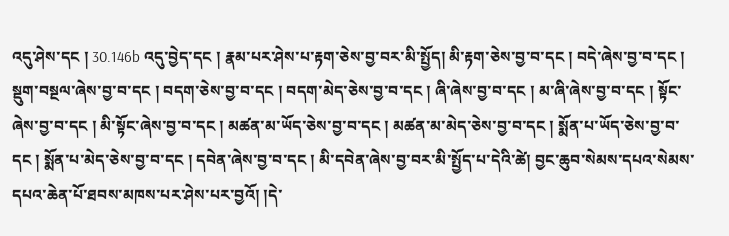འདུ་ཤེས་དང ། 30.146b འདུ་བྱེད་དང ། རྣམ་པར་ཤེས་པ་རྟག་ཅེས་བྱ་བར་མི་སྤྱོད། མི་རྟག་ཅེས་བྱ་བ་དང ། བདེ་ཞེས་བྱ་བ་དང ། སྡུག་བསྔལ་ཞེས་བྱ་བ་དང ། བདག་ཅེས་བྱ་བ་དང ། བདག་མེད་ཅེས་བྱ་བ་དང ། ཞི་ཞེས་བྱ་བ་དང ། མ་ཞི་ཞེས་བྱ་བ་དང ། སྟོང་ཞེས་བྱ་བ་དང ། མི་སྟོང་ཞེས་བྱ་བ་དང ། མཚན་མ་ཡོད་ཅེས་བྱ་བ་དང ། མཚན་མ་མེད་ཅེས་བྱ་བ་དང ། སྨོན་པ་ཡོད་ཅེས་བྱ་བ་དང ། སྨོན་པ་མེད་ཅེས་བྱ་བ་དང ། དབེན་ཞེས་བྱ་བ་དང ། མི་དབེན་ཞེས་བྱ་བར་མི་སྤྱོད་པ་དེའི་ཚེ། བྱང་ཆུབ་སེམས་དཔའ་སེམས་དཔའ་ཆེན་པོ་ཐབས་མཁས་པར་ཤེས་པར་བྱའོ། །དེ་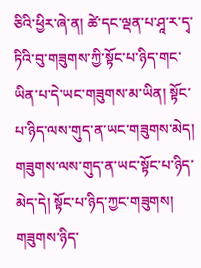ཅིའི་ཕྱིར་ཞེ་ན། ཚེ་དང་ལྡན་པ་ཤཱ་ར་དྭ་ཏིའི་བུ་གཟུགས་ཀྱི་སྟོང་པ་ཉིད་གང་ཡིན་པ་དེ་ཡང་གཟུགས་མ་ཡིན། སྟོང་པ་ཉིད་ལས་གུད་ན་ཡང་གཟུགས་མེད། གཟུགས་ལས་གུད་ན་ཡང་སྟོང་པ་ཉིད་མེད་དེ། སྟོང་པ་ཉིད་ཀྱང་གཟུགས། གཟུགས་ཉིད་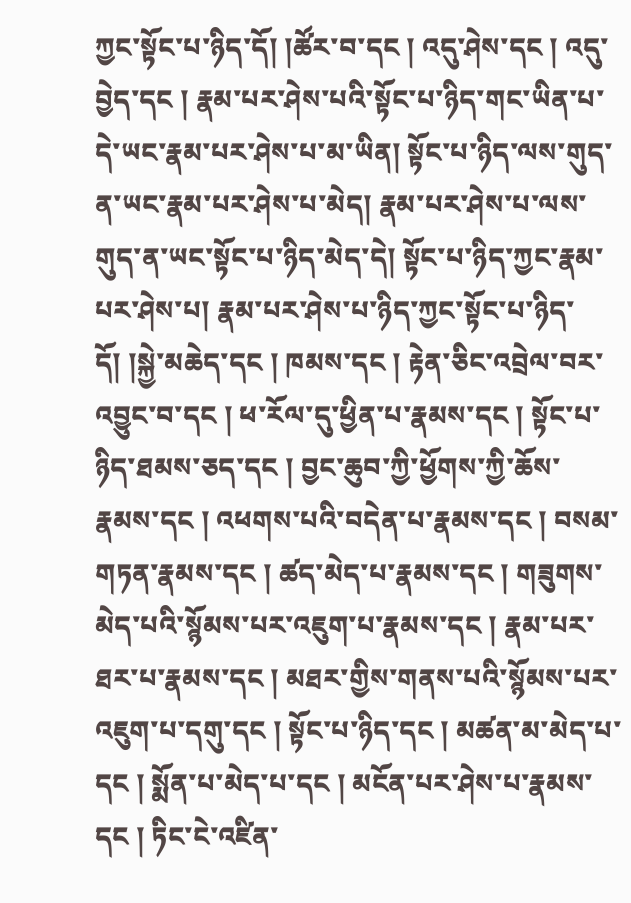ཀྱང་སྟོང་པ་ཉིད་དོ། །ཚོར་བ་དང ། འདུ་ཤེས་དང ། འདུ་བྱེད་དང ། རྣམ་པར་ཤེས་པའི་སྟོང་པ་ཉིད་གང་ཡིན་པ་དེ་ཡང་རྣམ་པར་ཤེས་པ་མ་ཡིན། སྟོང་པ་ཉིད་ལས་གུད་ན་ཡང་རྣམ་པར་ཤེས་པ་མེད། རྣམ་པར་ཤེས་པ་ལས་གུད་ན་ཡང་སྟོང་པ་ཉིད་མེད་དེ། སྟོང་པ་ཉིད་ཀྱང་རྣམ་པར་ཤེས་པ། རྣམ་པར་ཤེས་པ་ཉིད་ཀྱང་སྟོང་པ་ཉིད་དོ། །སྐྱེ་མཆེད་དང ། ཁམས་དང ། རྟེན་ཅིང་འབྲེལ་བར་འབྱུང་བ་དང ། ཕ་རོལ་དུ་ཕྱིན་པ་རྣམས་དང ། སྟོང་པ་ཉིད་ཐམས་ཅད་དང ། བྱང་ཆུབ་ཀྱི་ཕྱོགས་ཀྱི་ཆོས་རྣམས་དང ། འཕགས་པའི་བདེན་པ་རྣམས་དང ། བསམ་གཏན་རྣམས་དང ། ཚད་མེད་པ་རྣམས་དང ། གཟུགས་མེད་པའི་སྙོམས་པར་འཇུག་པ་རྣམས་དང ། རྣམ་པར་ཐར་པ་རྣམས་དང ། མཐར་གྱིས་གནས་པའི་སྙོམས་པར་འཇུག་པ་དགུ་དང ། སྟོང་པ་ཉིད་དང ། མཚན་མ་མེད་པ་དང ། སྨོན་པ་མེད་པ་དང ། མངོན་པར་ཤེས་པ་རྣམས་དང ། ཏིང་ངེ་འཛིན་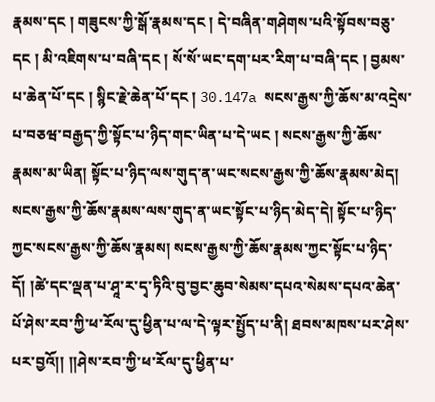རྣམས་དང ། གཟུངས་ཀྱི་སྒོ་རྣམས་དང ། དེ་བཞིན་གཤེགས་པའི་སྟོབས་བཅུ་དང ། མི་འཇིགས་པ་བཞི་དང ། སོ་སོ་ཡང་དག་པར་རིག་པ་བཞི་དང ། བྱམས་པ་ཆེན་པོ་དང ། སྙིང་རྗེ་ཆེན་པོ་དང ། 30.147a སངས་རྒྱས་ཀྱི་ཆོས་མ་འདྲེས་པ་བཅཝ་བརྒྱད་ཀྱི་སྟོང་པ་ཉིད་གང་ཡིན་པ་དེ་ཡང ། སངས་རྒྱས་ཀྱི་ཆོས་རྣམས་མ་ཡིན། སྟོང་པ་ཉིད་ལས་གུད་ན་ཡང་སངས་རྒྱས་ཀྱི་ཆོས་རྣམས་མེད། སངས་རྒྱས་ཀྱི་ཆོས་རྣམས་ལས་གུད་ན་ཡང་སྟོང་པ་ཉིད་མེད་དེ། སྟོང་པ་ཉིད་ཀྱང་སངས་རྒྱས་ཀྱི་ཆོས་རྣམས། སངས་རྒྱས་ཀྱི་ཆོས་རྣམས་ཀྱང་སྟོང་པ་ཉིད་དོ། །ཚེ་དང་ལྡན་པ་ཤཱ་ར་དྭ་ཏིའི་བུ་བྱང་ཆུབ་སེམས་དཔའ་སེམས་དཔའ་ཆེན་པོ་ཤེས་རབ་ཀྱི་ཕ་རོལ་དུ་ཕྱིན་པ་ལ་དེ་ལྟར་སྤྱོད་པ་ནི། ཐབས་མཁས་པར་ཤེས་པར་བྱའོ།། །།ཤེས་རབ་ཀྱི་ཕ་རོལ་དུ་ཕྱིན་པ་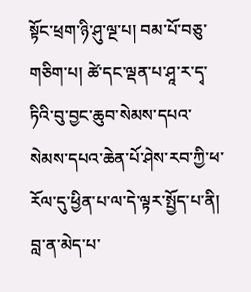སྟོང་ཕྲག་ཉི་ཤུ་ལྔ་པ། བམ་པོ་བཅུ་གཅིག་པ། ཚེ་དང་ལྡན་པ་ཤཱ་ར་དྭ་ཏིའི་བུ་བྱང་ཆུབ་སེམས་དཔའ་སེམས་དཔའ་ཆེན་པོ་ཤེས་རབ་ཀྱི་ཕ་རོལ་དུ་ཕྱིན་པ་ལ་དེ་ལྟར་སྤྱོད་པ་ནི། བླ་ན་མེད་པ་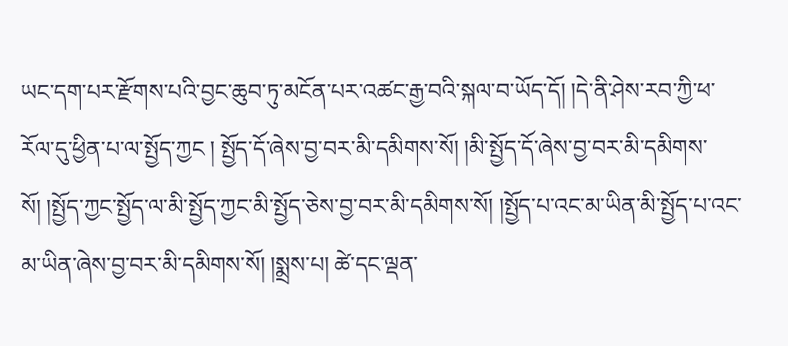ཡང་དག་པར་རྫོགས་པའི་བྱང་ཆུབ་ཏུ་མངོན་པར་འཚང་རྒྱ་བའི་སྐལ་བ་ཡོད་དོ། །དེ་ནི་ཤེས་རབ་ཀྱི་ཕ་རོལ་དུ་ཕྱིན་པ་ལ་སྤྱོད་ཀྱང ། སྤྱོད་དོ་ཞེས་བྱ་བར་མི་དམིགས་སོ། །མི་སྤྱོད་དོ་ཞེས་བྱ་བར་མི་དམིགས་སོ། །སྤྱོད་ཀྱང་སྤྱོད་ལ་མི་སྤྱོད་ཀྱང་མི་སྤྱོད་ཅེས་བྱ་བར་མི་དམིགས་སོ། །སྤྱོད་པ་འང་མ་ཡིན་མི་སྤྱོད་པ་འང་མ་ཡིན་ཞེས་བྱ་བར་མི་དམིགས་སོ། །སྨྲས་པ། ཚེ་དང་ལྡན་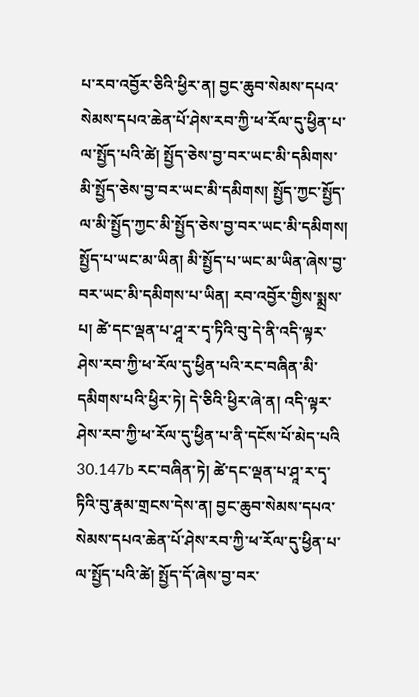པ་རབ་འབྱོར་ཅིའི་ཕྱིར་ན། བྱང་ཆུབ་སེམས་དཔའ་སེམས་དཔའ་ཆེན་པོ་ཤེས་རབ་ཀྱི་ཕ་རོལ་དུ་ཕྱིན་པ་ལ་སྤྱོད་པའི་ཚེ། སྤྱོད་ཅེས་བྱ་བར་ཡང་མི་དམིགས་མི་སྤྱོད་ཅེས་བྱ་བར་ཡང་མི་དམིགས། སྤྱོད་ཀྱང་སྤྱོད་ལ་མི་སྤྱོད་ཀྱང་མི་སྤྱོད་ཅེས་བྱ་བར་ཡང་མི་དམིགས། སྤྱོད་པ་ཡང་མ་ཡིན། མི་སྤྱོད་པ་ཡང་མ་ཡིན་ཞེས་བྱ་བར་ཡང་མི་དམིགས་པ་ཡིན། རབ་འབྱོར་གྱིས་སྨྲས་པ། ཚེ་དང་ལྡན་པ་ཤཱ་ར་དྭ་ཏིའི་བུ་དེ་ནི་འདི་ལྟར་ཤེས་རབ་ཀྱི་ཕ་རོལ་དུ་ཕྱིན་པའི་རང་བཞིན་མི་དམིགས་པའི་ཕྱིར་ཏེ། དེ་ཅིའི་ཕྱིར་ཞེ་ན། འདི་ལྟར་ཤེས་རབ་ཀྱི་ཕ་རོལ་དུ་ཕྱིན་པ་ནི་དངོས་པོ་མེད་པའི 30.147b རང་བཞིན་ཏེ། ཚེ་དང་ལྡན་པ་ཤཱ་ར་དྭ་ཏིའི་བུ་རྣམ་གྲངས་དེས་ན། བྱང་ཆུབ་སེམས་དཔའ་སེམས་དཔའ་ཆེན་པོ་ཤེས་རབ་ཀྱི་ཕ་རོལ་དུ་ཕྱིན་པ་ལ་སྤྱོད་པའི་ཚེ། སྤྱོད་དོ་ཞེས་བྱ་བར་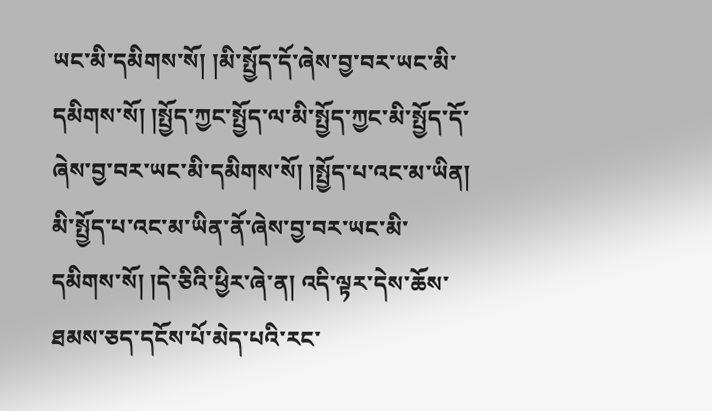ཡང་མི་དམིགས་སོ། །མི་སྤྱོད་དོ་ཞེས་བྱ་བར་ཡང་མི་དམིགས་སོ། །སྤྱོད་ཀྱང་སྤྱོད་ལ་མི་སྤྱོད་ཀྱང་མི་སྤྱོད་དོ་ཞེས་བྱ་བར་ཡང་མི་དམིགས་སོ། །སྤྱོད་པ་འང་མ་ཡིན། མི་སྤྱོད་པ་འང་མ་ཡིན་ནོ་ཞེས་བྱ་བར་ཡང་མི་དམིགས་སོ། །དེ་ཅིའི་ཕྱིར་ཞེ་ན། འདི་ལྟར་དེས་ཆོས་ཐམས་ཅད་དངོས་པོ་མེད་པའི་རང་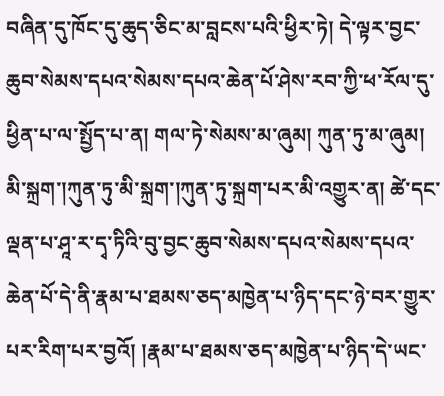བཞིན་དུ་ཁོང་དུ་ཆུད་ཅིང་མ་བླངས་པའི་ཕྱིར་ཏེ། དེ་ལྟར་བྱང་ཆུབ་སེམས་དཔའ་སེམས་དཔའ་ཆེན་པོ་ཤེས་རབ་ཀྱི་ཕ་རོལ་དུ་ཕྱིན་པ་ལ་སྤྱོད་པ་ན། གལ་ཏེ་སེམས་མ་ཞུམ། ཀུན་ཏུ་མ་ཞུམ། མི་སྐྲག་།ཀུན་ཏུ་མི་སྐྲག་།ཀུན་ཏུ་སྐྲག་པར་མི་འགྱུར་ན། ཚེ་དང་ལྡན་པ་ཤཱ་ར་དྭ་ཏིའི་བུ་བྱང་ཆུབ་སེམས་དཔའ་སེམས་དཔའ་ཆེན་པོ་དེ་ནི་རྣམ་པ་ཐམས་ཅད་མཁྱེན་པ་ཉིད་དང་ཉེ་བར་གྱུར་པར་རིག་པར་བྱའོ། །རྣམ་པ་ཐམས་ཅད་མཁྱེན་པ་ཉིད་དེ་ཡང་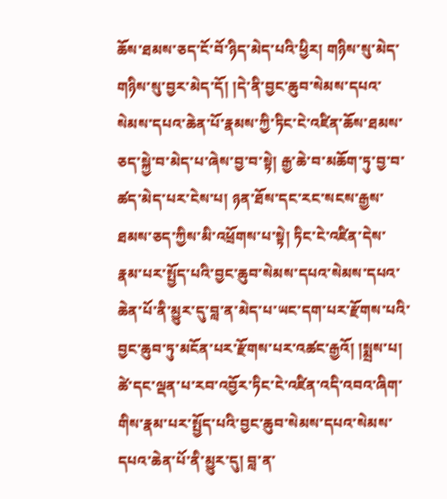ཆོས་ཐམས་ཅད་ངོ་བོ་ཉིད་མེད་པའི་ཕྱིར། གཉིས་སུ་མེད་གཉིས་སུ་བྱར་མེད་དོ། །དེ་ནི་བྱང་ཆུབ་སེམས་དཔའ་སེམས་དཔའ་ཆེན་པོ་རྣམས་ཀྱི་ཏིང་ངེ་འཛིན་ཆོས་ཐམས་ཅད་སྐྱེ་བ་མེད་པ་ཞེས་བྱ་བ་སྟེ། རྒྱ་ཆེ་བ་མཆོག་ཏུ་བྱ་བ་ཚད་མེད་པར་ངེས་པ། ཉན་ཐོས་དང་རང་སངས་རྒྱས་ཐམས་ཅད་ཀྱིས་མི་འཕྲོགས་པ་སྟེ། ཏིང་ངེ་འཛིན་དེས་རྣམ་པར་སྤྱོད་པའི་བྱང་ཆུབ་སེམས་དཔའ་སེམས་དཔའ་ཆེན་པོ་ནི་མྱུར་དུ་བླ་ན་མེད་པ་ཡང་དག་པར་རྫོགས་པའི་བྱང་ཆུབ་ཏུ་མངོན་པར་རྫོགས་པར་འཚང་རྒྱའོ། །སྨྲས་པ། ཚེ་དང་ལྡན་པ་རབ་འབྱོར་ཏིང་ངེ་འཛིན་འདི་འབའ་ཞིག་གིས་རྣམ་པར་སྤྱོད་པའི་བྱང་ཆུབ་སེམས་དཔའ་སེམས་དཔའ་ཆེན་པོ་ནི་མྱུར་དུ། བླ་ན་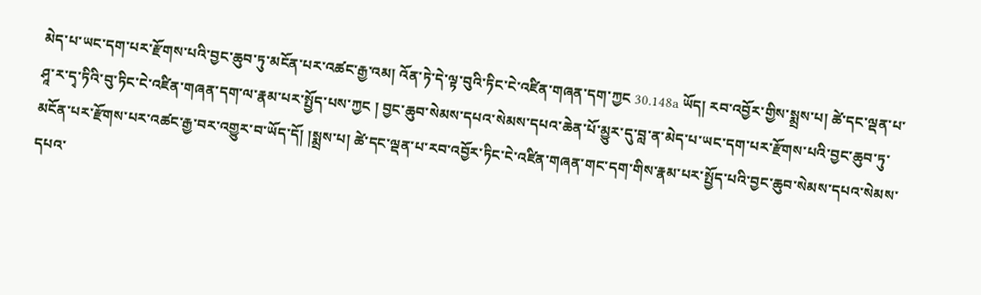མེད་པ་ཡང་དག་པར་རྫོགས་པའི་བྱང་ཆུབ་ཏུ་མངོན་པར་འཚང་རྒྱ་འམ། འོན་ཏེ་དེ་ལྟ་བུའི་ཏིང་ངེ་འཛིན་གཞན་དག་ཀྱང 30.148a ཡོད། རབ་འབྱོར་གྱིས་སྨྲས་པ། ཚེ་དང་ལྡན་པ་ཤཱ་ར་དྭ་ཏིའི་བུ་ཏིང་ངེ་འཛིན་གཞན་དག་ལ་རྣམ་པར་སྤྱོད་པས་ཀྱང ། བྱང་ཆུབ་སེམས་དཔའ་སེམས་དཔའ་ཆེན་པོ་མྱུར་དུ་བླ་ན་མེད་པ་ཡང་དག་པར་རྫོགས་པའི་བྱང་ཆུབ་ཏུ་མངོན་པར་རྫོགས་པར་འཚང་རྒྱ་བར་འགྱུར་བ་ཡོད་དོ། །སྨྲས་པ། ཚེ་དང་ལྡན་པ་རབ་འབྱོར་ཏིང་ངེ་འཛིན་གཞན་གང་དག་གིས་རྣམ་པར་སྤྱོད་པའི་བྱང་ཆུབ་སེམས་དཔའ་སེམས་དཔའ་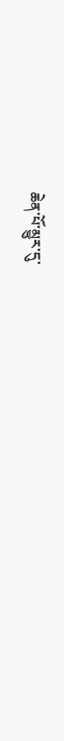ཆེན་པོ་མྱུར་དུ་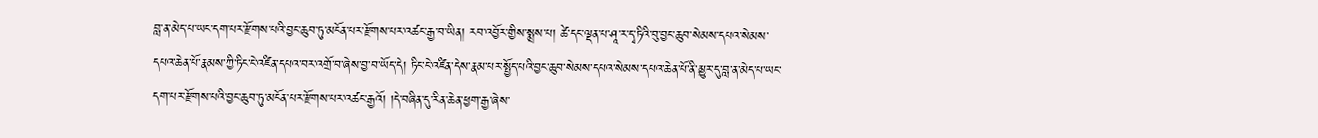བླ་ན་མེད་པ་ཡང་དག་པར་རྫོགས་པའི་བྱང་ཆུབ་ཏུ་མངོན་པར་རྫོགས་པར་འཚང་རྒྱ་བ་ཡིན། རབ་འབྱོར་གྱིས་སྨྲས་པ། ཚེ་དང་ལྡན་པ་ཤཱ་ར་དྭ་ཏིའི་བུ་བྱང་ཆུབ་སེམས་དཔའ་སེམས་དཔའ་ཆེན་པོ་རྣམས་ཀྱི་ཏིང་ངེ་འཛིན་དཔའ་བར་འགྲོ་བ་ཞེས་བྱ་བ་ཡོད་དེ། ཏིང་ངེ་འཛིན་དེས་རྣམ་པར་སྤྱོད་པའི་བྱང་ཆུབ་སེམས་དཔའ་སེམས་དཔའ་ཆེན་པོ་ནི་མྱུར་དུ་བླ་ན་མེད་པ་ཡང་དག་པར་རྫོགས་པའི་བྱང་ཆུབ་ཏུ་མངོན་པར་རྫོགས་པར་འཚང་རྒྱའོ། །དེ་བཞིན་དུ་རིན་ཆེན་ཕྱག་རྒྱ་ཞེས་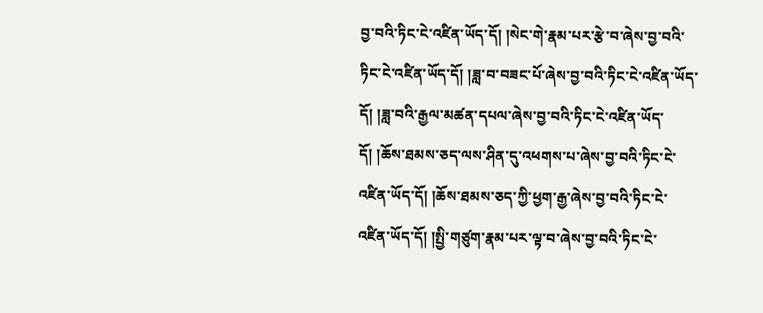བྱ་བའི་ཏིང་ངེ་འཛིན་ཡོད་དོ། །སེང་གེ་རྣམ་པར་རྩེ་བ་ཞེས་བྱ་བའི་ཏིང་ངེ་འཛིན་ཡོད་དོ། །ཟླ་བ་བཟང་པོ་ཞེས་བྱ་བའི་ཏིང་ངེ་འཛིན་ཡོད་དོ། །ཟླ་བའི་རྒྱལ་མཚན་དཔལ་ཞེས་བྱ་བའི་ཏིང་ངེ་འཛིན་ཡོད་དོ། །ཆོས་ཐམས་ཅད་ལས་ཤིན་དུ་འཕགས་པ་ཞེས་བྱ་བའི་ཏིང་ངེ་འཛིན་ཡོད་དོ། །ཆོས་ཐམས་ཅད་ཀྱི་ཕྱག་རྒྱ་ཞེས་བྱ་བའི་ཏིང་ངེ་འཛིན་ཡོད་དོ། །སྤྱི་གཙུག་རྣམ་པར་ལྟ་བ་ཞེས་བྱ་བའི་ཏིང་ངེ་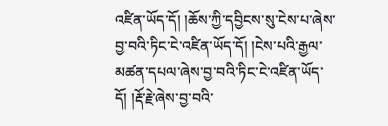འཛིན་ཡོད་དོ། །ཆོས་ཀྱི་དབྱིངས་སུ་ངེས་པ་ཞེས་བྱ་བའི་ཏིང་ངེ་འཛིན་ཡོད་དོ། །ངེས་པའི་རྒྱལ་མཚན་དཔལ་ཞེས་བྱ་བའི་ཏིང་ངེ་འཛིན་ཡོད་དོ། །རྡོ་རྗེ་ཞེས་བྱ་བའི་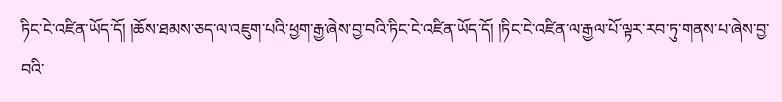ཏིང་ངེ་འཛིན་ཡོད་དོ། །ཆོས་ཐམས་ཅད་ལ་འཇུག་པའི་ཕྱག་རྒྱ་ཞེས་བྱ་བའི་ཏིང་ངེ་འཛིན་ཡོད་དོ། །ཏིང་ངེ་འཛིན་ལ་རྒྱལ་པོ་ལྟར་རབ་ཏུ་གནས་པ་ཞེས་བྱ་བའི་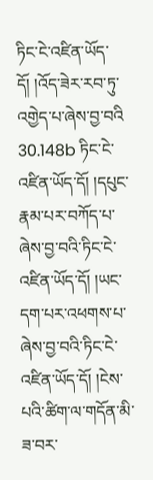ཏིང་ངེ་འཛིན་ཡོད་དོ། །འོད་ཟེར་རབ་ཏུ་འགྱེད་པ་ཞེས་བྱ་བའི 30.148b ཏིང་ངེ་འཛིན་ཡོད་དོ། །དཔུང་རྣམ་པར་བཀོད་པ་ཞེས་བྱ་བའི་ཏིང་ངེ་འཛིན་ཡོད་དོ། །ཡང་དག་པར་འཕགས་པ་ཞེས་བྱ་བའི་ཏིང་ངེ་འཛིན་ཡོད་དོ། །ངེས་པའི་ཚིག་ལ་གདོན་མི་ཟ་བར་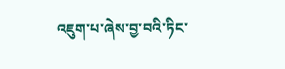འཇུག་པ་ཞེས་བྱ་བའི་ཏིང་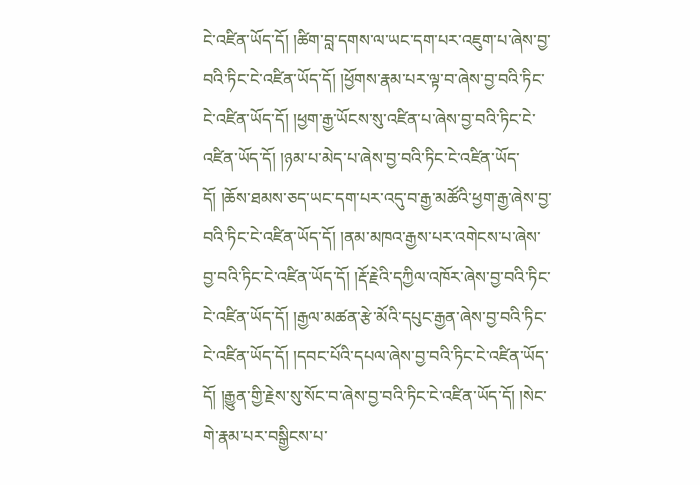ངེ་འཛིན་ཡོད་དོ། །ཚིག་བླ་དགས་ལ་ཡང་དག་པར་འཇུག་པ་ཞེས་བྱ་བའི་ཏིང་ངེ་འཛིན་ཡོད་དོ། །ཕྱོགས་རྣམ་པར་ལྟ་བ་ཞེས་བྱ་བའི་ཏིང་ངེ་འཛིན་ཡོད་དོ། །ཕྱག་རྒྱ་ཡོངས་སུ་འཛིན་པ་ཞེས་བྱ་བའི་ཏིང་ངེ་འཛིན་ཡོད་དོ། །ཉམ་པ་མེད་པ་ཞེས་བྱ་བའི་ཏིང་ངེ་འཛིན་ཡོད་དོ། །ཆོས་ཐམས་ཅད་ཡང་དག་པར་འདུ་བ་རྒྱ་མཚོའི་ཕྱག་རྒྱ་ཞེས་བྱ་བའི་ཏིང་ངེ་འཛིན་ཡོད་དོ། །ནམ་མཁའ་རྒྱས་པར་འགེངས་པ་ཞེས་བྱ་བའི་ཏིང་ངེ་འཛིན་ཡོད་དོ། །རྡོ་རྗེའི་དཀྱིལ་འཁོར་ཞེས་བྱ་བའི་ཏིང་ངེ་འཛིན་ཡོད་དོ། །རྒྱལ་མཚན་རྩེ་མོའི་དཔུང་རྒྱན་ཞེས་བྱ་བའི་ཏིང་ངེ་འཛིན་ཡོད་དོ། །དབང་པོའི་དཔལ་ཞེས་བྱ་བའི་ཏིང་ངེ་འཛིན་ཡོད་དོ། །རྒྱུན་གྱི་རྗེས་སུ་སོང་བ་ཞེས་བྱ་བའི་ཏིང་ངེ་འཛིན་ཡོད་དོ། །སེང་གེ་རྣམ་པར་བསྒྱིངས་པ་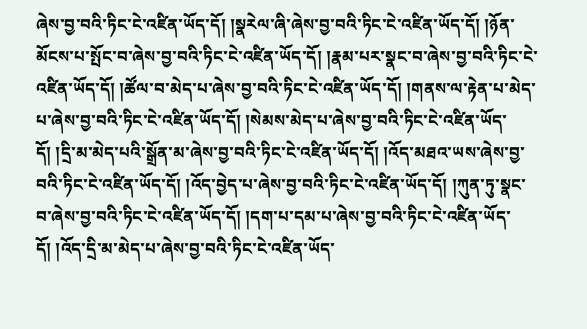ཞེས་བྱ་བའི་ཏིང་ངེ་འཛིན་ཡོད་དོ། །སྣརེལ་ཞི་ཞེས་བྱ་བའི་ཏིང་ངེ་འཛིན་ཡོད་དོ། །ཉོན་མོངས་པ་སྤོང་བ་ཞེས་བྱ་བའི་ཏིང་ངེ་འཛིན་ཡོད་དོ། །རྣམ་པར་སྣང་བ་ཞེས་བྱ་བའི་ཏིང་ངེ་འཛིན་ཡོད་དོ། །ཚོལ་བ་མེད་པ་ཞེས་བྱ་བའི་ཏིང་ངེ་འཛིན་ཡོད་དོ། །གནས་ལ་རྟེན་པ་མེད་པ་ཞེས་བྱ་བའི་ཏིང་ངེ་འཛིན་ཡོད་དོ། །སེམས་མེད་པ་ཞེས་བྱ་བའི་ཏིང་ངེ་འཛིན་ཡོད་དོ། །དྲི་མ་མེད་པའི་སྒྲོན་མ་ཞེས་བྱ་བའི་ཏིང་ངེ་འཛིན་ཡོད་དོ། །འོད་མཐའ་ཡས་ཞེས་བྱ་བའི་ཏིང་ངེ་འཛིན་ཡོད་དོ། །འོད་བྱེད་པ་ཞེས་བྱ་བའི་ཏིང་ངེ་འཛིན་ཡོད་དོ། །ཀུན་ཏུ་སྣང་བ་ཞེས་བྱ་བའི་ཏིང་ངེ་འཛིན་ཡོད་དོ། །དག་པ་དམ་པ་ཞེས་བྱ་བའི་ཏིང་ངེ་འཛིན་ཡོད་དོ། །འོད་དྲི་མ་མེད་པ་ཞེས་བྱ་བའི་ཏིང་ངེ་འཛིན་ཡོད་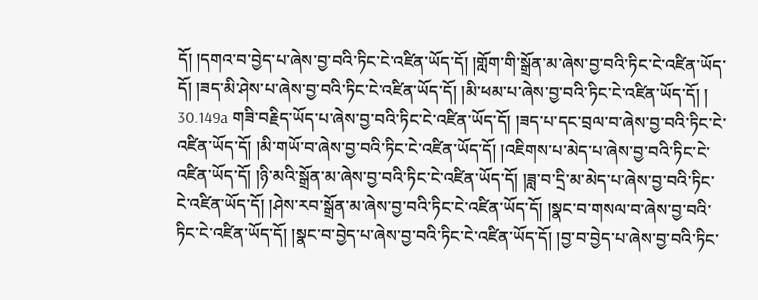དོ། །དགའ་བ་བྱེད་པ་ཞེས་བྱ་བའི་ཏིང་ངེ་འཛིན་ཡོད་དོ། །གློག་གི་སྒྲོན་མ་ཞེས་བྱ་བའི་ཏིང་ངེ་འཛིན་ཡོད་དོ། །ཟད་མི་ཤེས་པ་ཞེས་བྱ་བའི་ཏིང་ངེ་འཛིན་ཡོད་དོ། །མི་ཕམ་པ་ཞེས་བྱ་བའི་ཏིང་ངེ་འཛིན་ཡོད་དོ། ། 30.149a གཟི་བརྗིད་ཡོད་པ་ཞེས་བྱ་བའི་ཏིང་ངེ་འཛིན་ཡོད་དོ། །ཟད་པ་དང་བྲལ་བ་ཞེས་བྱ་བའི་ཏིང་ངེ་འཛིན་ཡོད་དོ། །མི་གཡོ་བ་ཞེས་བྱ་བའི་ཏིང་ངེ་འཛིན་ཡོད་དོ། །འཇིགས་པ་མེད་པ་ཞེས་བྱ་བའི་ཏིང་ངེ་འཛིན་ཡོད་དོ། །ཉི་མའི་སྒྲོན་མ་ཞེས་བྱ་བའི་ཏིང་ངེ་འཛིན་ཡོད་དོ། །ཟླ་བ་དྲི་མ་མེད་པ་ཞེས་བྱ་བའི་ཏིང་ངེ་འཛིན་ཡོད་དོ། །ཤེས་རབ་སྒྲོན་མ་ཞེས་བྱ་བའི་ཏིང་ངེ་འཛིན་ཡོད་དོ། །སྣང་བ་གསལ་བ་ཞེས་བྱ་བའི་ཏིང་ངེ་འཛིན་ཡོད་དོ། །སྣང་བ་བྱེད་པ་ཞེས་བྱ་བའི་ཏིང་ངེ་འཛིན་ཡོད་དོ། །བྱ་བ་བྱེད་པ་ཞེས་བྱ་བའི་ཏིང་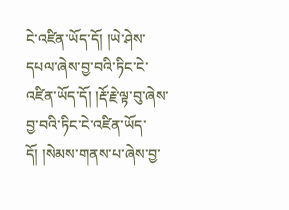ངེ་འཛིན་ཡོད་དོ། །ཡེ་ཤེས་དཔལ་ཞེས་བྱ་བའི་ཏིང་ངེ་འཛིན་ཡོད་དོ། །རྡོ་རྗེ་ལྟ་བུ་ཞེས་བྱ་བའི་ཏིང་ངེ་འཛིན་ཡོད་དོ། །སེམས་གནས་པ་ཞེས་བྱ་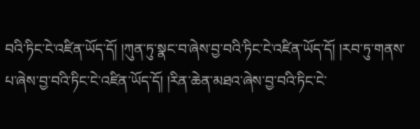བའི་ཏིང་ངེ་འཛིན་ཡོད་དོ། །ཀུན་ཏུ་སྣང་བ་ཞེས་བྱ་བའི་ཏིང་ངེ་འཛིན་ཡོད་དོ། །རབ་ཏུ་གནས་པ་ཞེས་བྱ་བའི་ཏིང་ངེ་འཛིན་ཡོད་དོ། །རིན་ཆེན་མཐའ་ཞེས་བྱ་བའི་ཏིང་ངེ་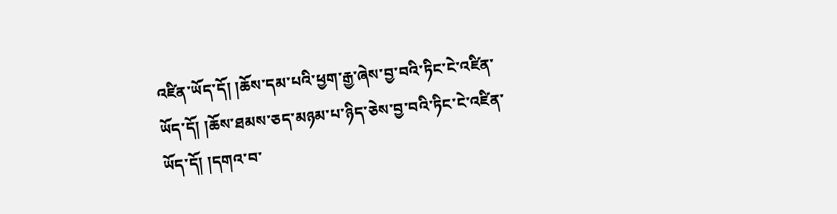འཛིན་ཡོད་དོ། །ཆོས་དམ་པའི་ཕྱག་རྒྱ་ཞེས་བྱ་བའི་ཏིང་ངེ་འཛིན་ཡོད་དོ། །ཆོས་ཐམས་ཅད་མཉམ་པ་ཉིད་ཅེས་བྱ་བའི་ཏིང་ངེ་འཛིན་ཡོད་དོ། །དགའ་བ་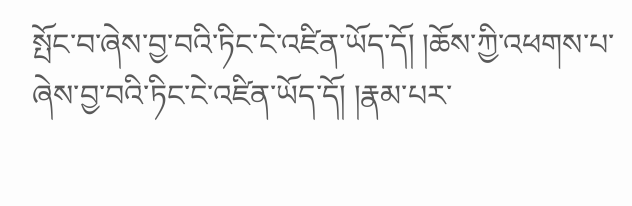སྤོང་བ་ཞེས་བྱ་བའི་ཏིང་ངེ་འཛིན་ཡོད་དོ། །ཆོས་ཀྱི་འཕགས་པ་ཞེས་བྱ་བའི་ཏིང་ངེ་འཛིན་ཡོད་དོ། །རྣམ་པར་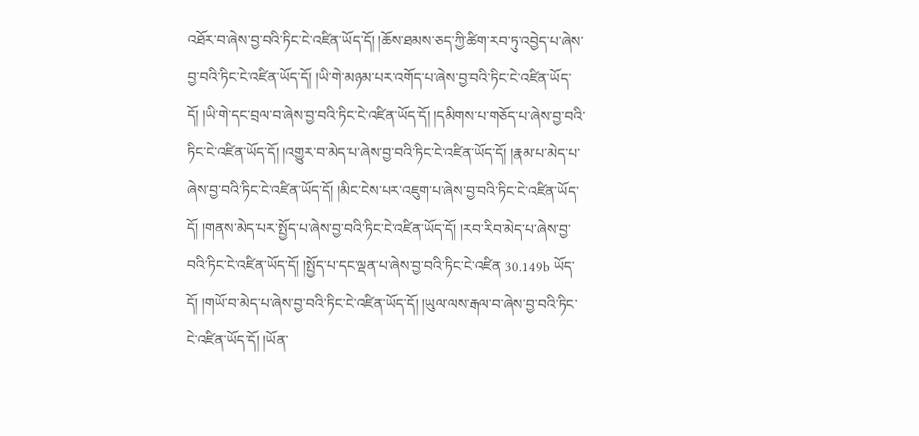འཐོར་བ་ཞེས་བྱ་བའི་ཏིང་ངེ་འཛིན་ཡོད་དོ། །ཆོས་ཐམས་ཅད་ཀྱི་ཚིག་རབ་ཏུ་འབྱེད་པ་ཞེས་བྱ་བའི་ཏིང་ངེ་འཛིན་ཡོད་དོ། །ཡི་གེ་མཉམ་པར་འགོད་པ་ཞེས་བྱ་བའི་ཏིང་ངེ་འཛིན་ཡོད་དོ། །ཡི་གེ་དང་བྲལ་བ་ཞེས་བྱ་བའི་ཏིང་ངེ་འཛིན་ཡོད་དོ། །དམིགས་པ་གཅོད་པ་ཞེས་བྱ་བའི་ཏིང་ངེ་འཛིན་ཡོད་དོ། །འགྱུར་བ་མེད་པ་ཞེས་བྱ་བའི་ཏིང་ངེ་འཛིན་ཡོད་དོ། །རྣམ་པ་མེད་པ་ཞེས་བྱ་བའི་ཏིང་ངེ་འཛིན་ཡོད་དོ། །མིང་ངེས་པར་འཇུག་པ་ཞེས་བྱ་བའི་ཏིང་ངེ་འཛིན་ཡོད་དོ། །གནས་མེད་པར་སྤྱོད་པ་ཞེས་བྱ་བའི་ཏིང་ངེ་འཛིན་ཡོད་དོ། །རབ་རིབ་མེད་པ་ཞེས་བྱ་བའི་ཏིང་ངེ་འཛིན་ཡོད་དོ། །སྤྱོད་པ་དང་ལྡན་པ་ཞེས་བྱ་བའི་ཏིང་ངེ་འཛིན 30.149b ཡོད་དོ། །གཡོ་བ་མེད་པ་ཞེས་བྱ་བའི་ཏིང་ངེ་འཛིན་ཡོད་དོ། །ཡུལ་ལས་རྒལ་བ་ཞེས་བྱ་བའི་ཏིང་ངེ་འཛིན་ཡོད་དོ། །ཡོན་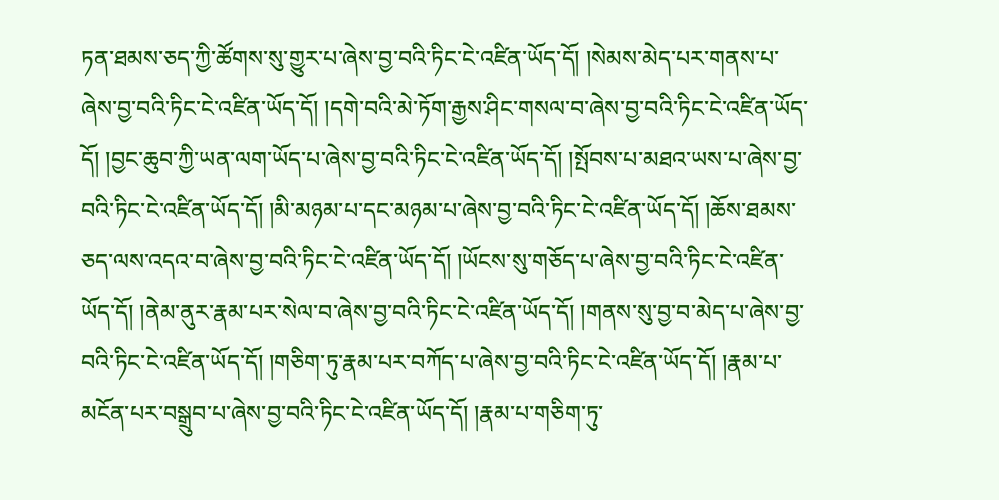ཏན་ཐམས་ཅད་ཀྱི་ཚོགས་སུ་གྱུར་པ་ཞེས་བྱ་བའི་ཏིང་ངེ་འཛིན་ཡོད་དོ། །སེམས་མེད་པར་གནས་པ་ཞེས་བྱ་བའི་ཏིང་ངེ་འཛིན་ཡོད་དོ། །དགེ་བའི་མེ་ཏོག་རྒྱས་ཤིང་གསལ་བ་ཞེས་བྱ་བའི་ཏིང་ངེ་འཛིན་ཡོད་དོ། །བྱང་ཆུབ་ཀྱི་ཡན་ལག་ཡོད་པ་ཞེས་བྱ་བའི་ཏིང་ངེ་འཛིན་ཡོད་དོ། །སྤོབས་པ་མཐའ་ཡས་པ་ཞེས་བྱ་བའི་ཏིང་ངེ་འཛིན་ཡོད་དོ། །མི་མཉམ་པ་དང་མཉམ་པ་ཞེས་བྱ་བའི་ཏིང་ངེ་འཛིན་ཡོད་དོ། །ཆོས་ཐམས་ཅད་ལས་འདའ་བ་ཞེས་བྱ་བའི་ཏིང་ངེ་འཛིན་ཡོད་དོ། །ཡོངས་སུ་གཅོད་པ་ཞེས་བྱ་བའི་ཏིང་ངེ་འཛིན་ཡོད་དོ། །ནེམ་ནུར་རྣམ་པར་སེལ་བ་ཞེས་བྱ་བའི་ཏིང་ངེ་འཛིན་ཡོད་དོ། །གནས་སུ་བྱ་བ་མེད་པ་ཞེས་བྱ་བའི་ཏིང་ངེ་འཛིན་ཡོད་དོ། །གཅིག་ཏུ་རྣམ་པར་བཀོད་པ་ཞེས་བྱ་བའི་ཏིང་ངེ་འཛིན་ཡོད་དོ། །རྣམ་པ་མངོན་པར་བསྒྲུབ་པ་ཞེས་བྱ་བའི་ཏིང་ངེ་འཛིན་ཡོད་དོ། །རྣམ་པ་གཅིག་ཏུ་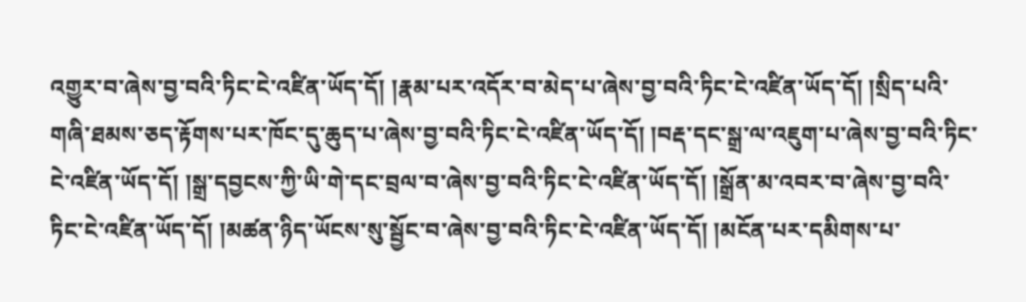འགྱུར་བ་ཞེས་བྱ་བའི་ཏིང་ངེ་འཛིན་ཡོད་དོ། །རྣམ་པར་འདོར་བ་མེད་པ་ཞེས་བྱ་བའི་ཏིང་ངེ་འཛིན་ཡོད་དོ། །སྲིད་པའི་གཞི་ཐམས་ཅད་རྟོགས་པར་ཁོང་དུ་ཆུད་པ་ཞེས་བྱ་བའི་ཏིང་ངེ་འཛིན་ཡོད་དོ། །བརྡ་དང་སྒྲ་ལ་འཇུག་པ་ཞེས་བྱ་བའི་ཏིང་ངེ་འཛིན་ཡོད་དོ། །སྒྲ་དབྱངས་ཀྱི་ཡི་གེ་དང་བྲལ་བ་ཞེས་བྱ་བའི་ཏིང་ངེ་འཛིན་ཡོད་དོ། །སྒྲོན་མ་འབར་བ་ཞེས་བྱ་བའི་ཏིང་ངེ་འཛིན་ཡོད་དོ། །མཚན་ཉིད་ཡོངས་སུ་སྦྱོང་བ་ཞེས་བྱ་བའི་ཏིང་ངེ་འཛིན་ཡོད་དོ། །མངོན་པར་དམིགས་པ་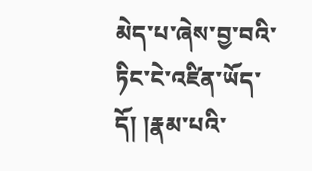མེད་པ་ཞེས་བྱ་བའི་ཏིང་ངེ་འཛིན་ཡོད་དོ། །རྣམ་པའི་